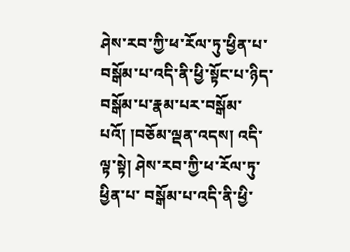ཤེས་རབ་ཀྱི་ཕ་རོལ་ཏུ་ཕྱིན་པ་བསྒོམ་པ་འདི་ནི་ཕྱི་སྟོང་པ་ཉིད་བསྒོམ་པ་རྣམ་པར་བསྒོམ་པའོ། །བཅོམ་ལྡན་འདས། འདི་ལྟ་སྟེ། ཤེས་རབ་ཀྱི་ཕ་རོལ་ཏུ་ཕྱིན་པ་ བསྒོམ་པ་འདི་ནི་ཕྱི་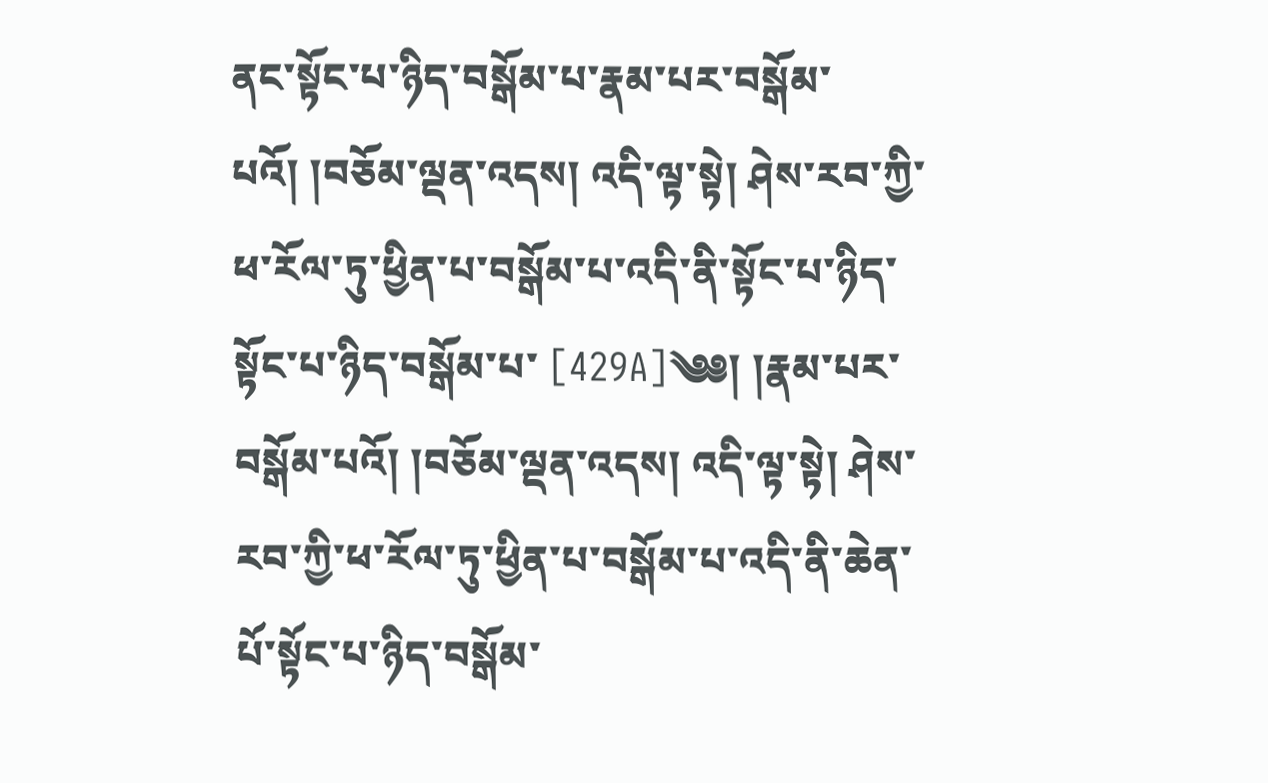ནང་སྟོང་པ་ཉིད་བསྒོམ་པ་རྣམ་པར་བསྒོམ་པའོ། །བཅོམ་ལྡན་འདས། འདི་ལྟ་སྟེ། ཤེས་རབ་ཀྱི་ཕ་རོལ་ཏུ་ཕྱིན་པ་བསྒོམ་པ་འདི་ནི་སྟོང་པ་ཉིད་སྟོང་པ་ཉིད་བསྒོམ་པ་ [429A]༄༅། །རྣམ་པར་བསྒོམ་པའོ། །བཅོམ་ལྡན་འདས། འདི་ལྟ་སྟེ། ཤེས་རབ་ཀྱི་ཕ་རོལ་ཏུ་ཕྱིན་པ་བསྒོམ་པ་འདི་ནི་ཆེན་པོ་སྟོང་པ་ཉིད་བསྒོམ་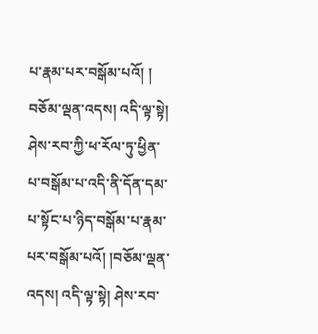པ་རྣམ་པར་བསྒོམ་པའོ། ། བཅོམ་ལྡན་འདས། འདི་ལྟ་སྟེ། ཤེས་རབ་ཀྱི་ཕ་རོལ་ཏུ་ཕྱིན་པ་བསྒོམ་པ་འདི་ནི་དོན་དམ་པ་སྟོང་པ་ཉིད་བསྒོམ་པ་རྣམ་པར་བསྒོམ་པའོ། །བཅོམ་ལྡན་འདས། འདི་ལྟ་སྟེ། ཤེས་རབ་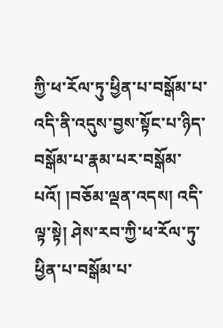ཀྱི་ཕ་རོལ་ཏུ་ཕྱིན་པ་བསྒོམ་པ་འདི་ནི་འདུས་བྱས་སྟོང་པ་ཉིད་བསྒོམ་པ་རྣམ་པར་བསྒོམ་པའོ། །བཅོམ་ལྡན་འདས། འདི་ལྟ་སྟེ། ཤེས་རབ་ཀྱི་ཕ་རོལ་ཏུ་ཕྱིན་པ་བསྒོམ་པ་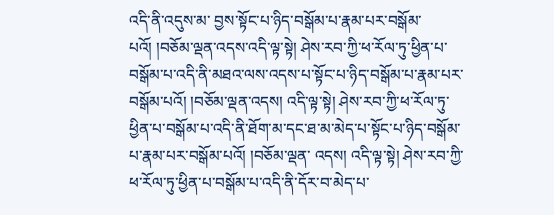འདི་ནི་འདུས་མ་ བྱས་སྟོང་པ་ཉིད་བསྒོམ་པ་རྣམ་པར་བསྒོམ་པའོ། །བཅོམ་ལྡན་འདས་འདི་ལྟ་སྟེ། ཤེས་རབ་ཀྱི་ཕ་རོལ་ཏུ་ཕྱིན་པ་བསྒོམ་པ་འདི་ནི་མཐའ་ལས་འདས་པ་སྟོང་པ་ཉིད་བསྒོམ་པ་རྣམ་པར་ བསྒོམ་པའོ། །བཅོམ་ལྡན་འདས། འདི་ལྟ་སྟེ། ཤེས་རབ་ཀྱི་ཕ་རོལ་ཏུ་ཕྱིན་པ་བསྒོམ་པ་འདི་ནི་ཐོག་མ་དང་ཐ་མ་མེད་པ་སྟོང་པ་ཉིད་བསྒོམ་པ་རྣམ་པར་བསྒོམ་པའོ། །བཅོམ་ལྡན་ འདས། འདི་ལྟ་སྟེ། ཤེས་རབ་ཀྱི་ཕ་རོལ་ཏུ་ཕྱིན་པ་བསྒོམ་པ་འདི་ནི་དོར་བ་མེད་པ་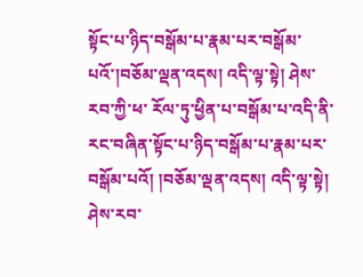སྟོང་པ་ཉིད་བསྒོམ་པ་རྣམ་པར་བསྒོམ་པའོ་།བཅོམ་ལྡན་འདས། འདི་ལྟ་སྟེ། ཤེས་རབ་ཀྱི་ཕ་ རོལ་ཏུ་ཕྱིན་པ་བསྒོམ་པ་འདི་ནི་རང་བཞིན་སྟོང་པ་ཉིད་བསྒོམ་པ་རྣམ་པར་བསྒོམ་པའོ། །བཅོམ་ལྡན་འདས། འདི་ལྟ་སྟེ། ཤེས་རབ་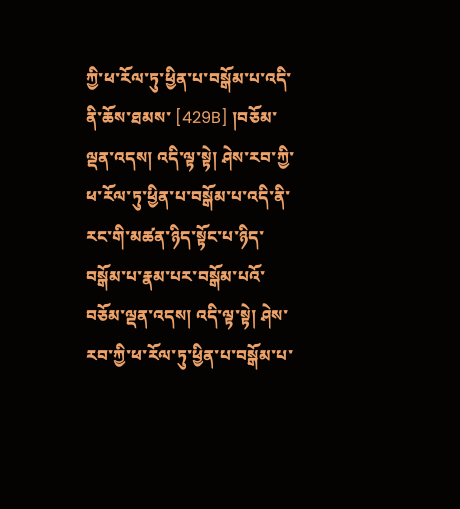ཀྱི་ཕ་རོལ་ཏུ་ཕྱིན་པ་བསྒོམ་པ་འདི་ནི་ཆོས་ཐམས་ [429B] །བཅོམ་ལྡན་འདས། འདི་ལྟ་སྟེ། ཤེས་རབ་ཀྱི་ཕ་རོལ་ཏུ་ཕྱིན་པ་བསྒོམ་པ་འདི་ནི་རང་གི་མཚན་ཉིད་སྟོང་པ་ཉིད་བསྒོམ་པ་རྣམ་པར་བསྒོམ་པའོ་ བཅོམ་ལྡན་འདས། འདི་ལྟ་སྟེ། ཤེས་རབ་ཀྱི་ཕ་རོལ་ཏུ་ཕྱིན་པ་བསྒོམ་པ་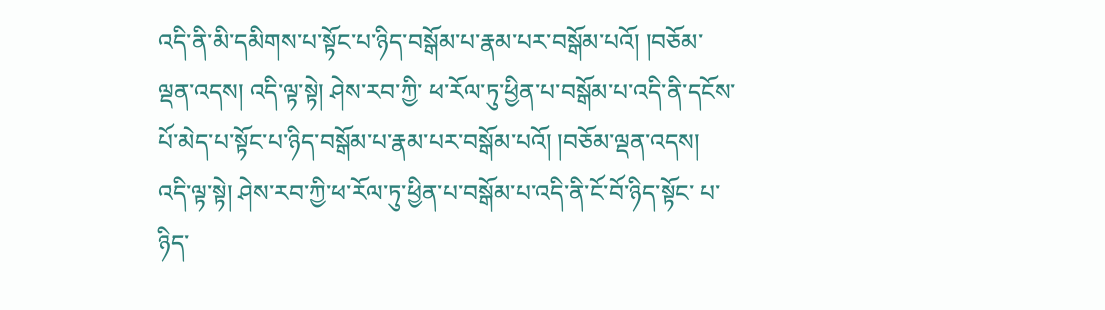འདི་ནི་མི་དམིགས་པ་སྟོང་པ་ཉིད་བསྒོམ་པ་རྣམ་པར་བསྒོམ་པའོ། །བཅོམ་ལྡན་འདས། འདི་ལྟ་སྟེ། ཤེས་རབ་ཀྱི་ ཕ་རོལ་ཏུ་ཕྱིན་པ་བསྒོམ་པ་འདི་ནི་དངོས་པོ་མེད་པ་སྟོང་པ་ཉིད་བསྒོམ་པ་རྣམ་པར་བསྒོམ་པའོ། །བཅོམ་ལྡན་འདས། འདི་ལྟ་སྟེ། ཤེས་རབ་ཀྱི་ཕ་རོལ་ཏུ་ཕྱིན་པ་བསྒོམ་པ་འདི་ནི་ངོ་བོ་ཉིད་སྟོང་ པ་ཉིད་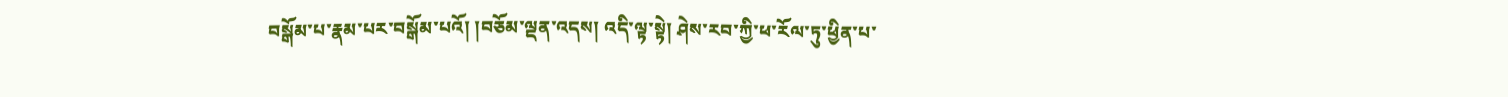བསྒོམ་པ་རྣམ་པར་བསྒོམ་པའོ། །བཅོམ་ལྡན་འདས། འདི་ལྟ་སྟེ། ཤེས་རབ་ཀྱི་ཕ་རོལ་ཏུ་ཕྱིན་པ་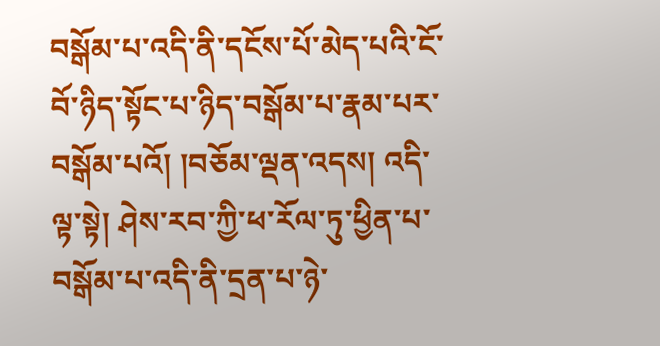བསྒོམ་པ་འདི་ནི་དངོས་པོ་མེད་པའི་ངོ་བོ་ཉིད་སྟོང་པ་ཉིད་བསྒོམ་པ་རྣམ་པར་ བསྒོམ་པའོ། །བཅོམ་ལྡན་འདས། འདི་ལྟ་སྟེ། ཤེས་རབ་ཀྱི་ཕ་རོལ་ཏུ་ཕྱིན་པ་བསྒོམ་པ་འདི་ནི་དྲན་པ་ཉེ་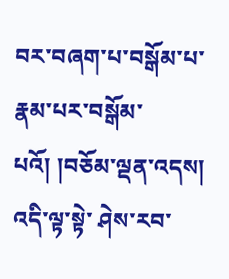བར་བཞག་པ་བསྒོམ་པ་རྣམ་པར་བསྒོམ་པའོ། །བཅོམ་ལྡན་འདས། འདི་ལྟ་སྟེ་ ཤེས་རབ་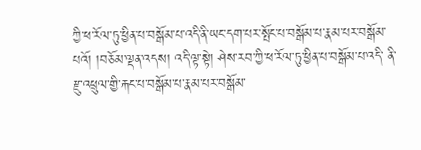ཀྱི་ཕ་རོལ་ཏུ་ཕྱིན་པ་བསྒོམ་པ་འདི་ནི་ཡང་དག་པར་སྤོང་པ་བསྒོམ་པ་རྣམ་པར་བསྒོམ་པའོ། །བཅོམ་ལྡན་འདས། འདི་ལྟ་སྟེ། ཤེས་རབ་ཀྱི་ཕ་རོལ་ཏུ་ཕྱིན་པ་བསྒོམ་པ་འདི་ ནི་རྫུ་འཕྲུལ་གྱི་རྐང་པ་བསྒོམ་པ་རྣམ་པར་བསྒོམ་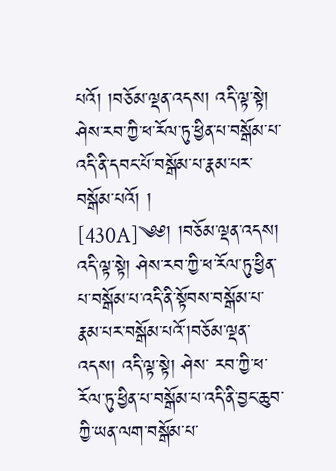པའོ། །བཅོམ་ལྡན་འདས། འདི་ལྟ་སྟེ། ཤེས་རབ་ཀྱི་ཕ་རོལ་ཏུ་ཕྱིན་པ་བསྒོམ་པ་འདི་ནི་དབང་པོ་བསྒོམ་པ་རྣམ་པར་བསྒོམ་པའོ། ། [430A]༄༅། །བཅོམ་ལྡན་འདས། འདི་ལྟ་སྟེ། ཤེས་རབ་ཀྱི་ཕ་རོལ་ཏུ་ཕྱིན་པ་བསྒོམ་པ་འདི་ནི་སྟོབས་བསྒོམ་པ་རྣམ་པར་བསྒོམ་པའོ་།བཅོམ་ལྡན་འདས། འདི་ལྟ་སྟེ། ཤེས་ རབ་ཀྱི་ཕ་རོལ་ཏུ་ཕྱིན་པ་བསྒོམ་པ་འདི་ནི་བྱང་ཆུབ་ཀྱི་ཡན་ལག་བསྒོམ་པ་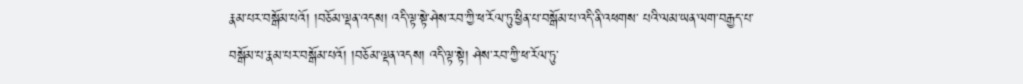རྣམ་པར་བསྒོམ་པའོ། །བཅོམ་ལྡན་འདས། འདི་ལྟ་སྟེ་ཤེས་རབ་ཀྱི་ཕ་རོལ་ཏུ་ཕྱིན་པ་བསྒོམ་པ་འདི་ནི་འཕགས་ པའི་ལམ་ཡན་ལག་བརྒྱད་པ་བསྒོམ་པ་རྣམ་པར་བསྒོམ་པའོ། །བཅོམ་ལྡན་འདས། འདི་ལྟ་སྟེ། ཤེས་རབ་ཀྱི་ཕ་རོལ་ཏུ་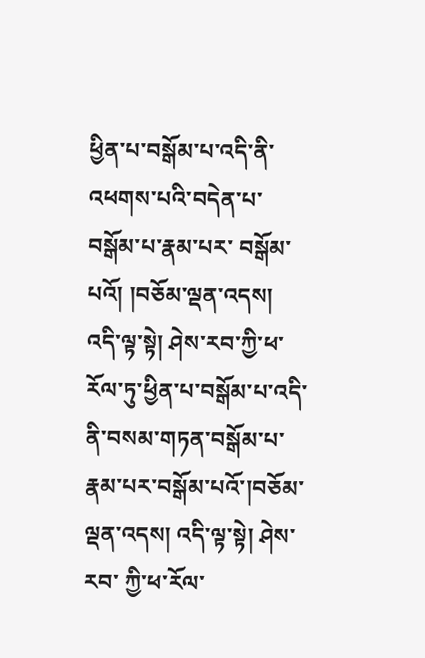ཕྱིན་པ་བསྒོམ་པ་འདི་ནི་འཕགས་པའི་བདེན་པ་བསྒོམ་པ་རྣམ་པར་ བསྒོམ་པའོ། །བཅོམ་ལྡན་འདས། འདི་ལྟ་སྟེ། ཤེས་རབ་ཀྱི་ཕ་རོལ་ཏུ་ཕྱིན་པ་བསྒོམ་པ་འདི་ནི་བསམ་གཏན་བསྒོམ་པ་རྣམ་པར་བསྒོམ་པའོ་།བཅོམ་ལྡན་འདས། འདི་ལྟ་སྟེ། ཤེས་རབ་ ཀྱི་ཕ་རོལ་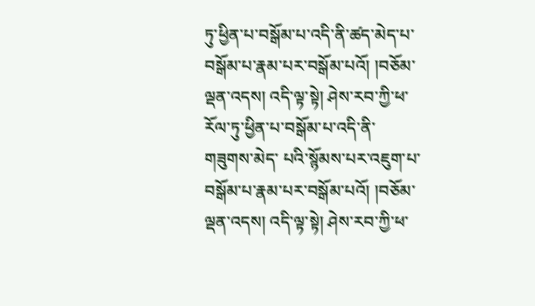ཏུ་ཕྱིན་པ་བསྒོམ་པ་འདི་ནི་ཚད་མེད་པ་བསྒོམ་པ་རྣམ་པར་བསྒོམ་པའོ། །བཅོམ་ལྡན་འདས། འདི་ལྟ་སྟེ། ཤེས་རབ་ཀྱི་ཕ་རོལ་ཏུ་ཕྱིན་པ་བསྒོམ་པ་འདི་ནི་གཟུགས་མེད་ པའི་སྙོམས་པར་འཇུག་པ་བསྒོམ་པ་རྣམ་པར་བསྒོམ་པའོ། །བཅོམ་ལྡན་འདས། འདི་ལྟ་སྟེ། ཤེས་རབ་ཀྱི་ཕ་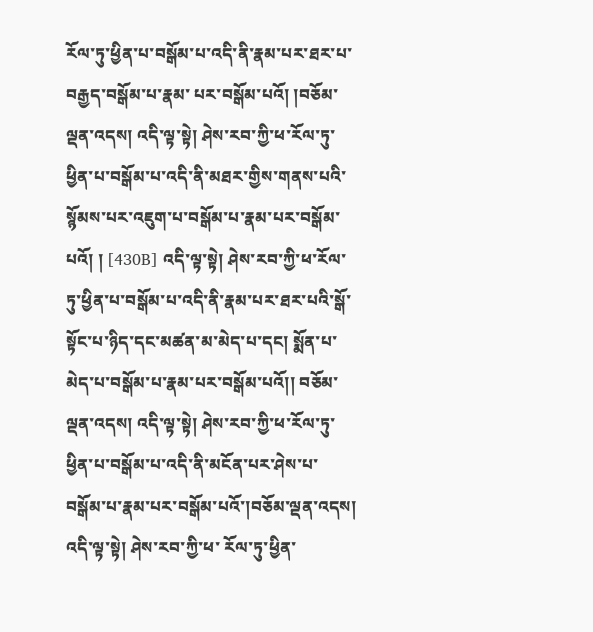རོལ་ཏུ་ཕྱིན་པ་བསྒོམ་པ་འདི་ནི་རྣམ་པར་ཐར་པ་བརྒྱད་བསྒོམ་པ་རྣམ་ པར་བསྒོམ་པའོ། །བཅོམ་ལྡན་འདས། འདི་ལྟ་སྟེ། ཤེས་རབ་ཀྱི་ཕ་རོལ་ཏུ་ཕྱིན་པ་བསྒོམ་པ་འདི་ནི་མཐར་གྱིས་གནས་པའི་སྙོམས་པར་འཇུག་པ་བསྒོམ་པ་རྣམ་པར་བསྒོམ་པའོ། ། [430B] འདི་ལྟ་སྟེ། ཤེས་རབ་ཀྱི་ཕ་རོལ་ཏུ་ཕྱིན་པ་བསྒོམ་པ་འདི་ནི་རྣམ་པར་ཐར་པའི་སྒོ་སྟོང་པ་ཉིད་དང་མཚན་མ་མེད་པ་དང། སྨོན་པ་མེད་པ་བསྒོམ་པ་རྣམ་པར་བསྒོམ་པའོ།། བཅོམ་ལྡན་འདས། འདི་ལྟ་སྟེ། ཤེས་རབ་ཀྱི་ཕ་རོལ་ཏུ་ཕྱིན་པ་བསྒོམ་པ་འདི་ནི་མངོན་པར་ཤེས་པ་བསྒོམ་པ་རྣམ་པར་བསྒོམ་པའོ་།བཅོམ་ལྡན་འདས། འདི་ལྟ་སྟེ། ཤེས་རབ་ཀྱི་ཕ་ རོལ་ཏུ་ཕྱིན་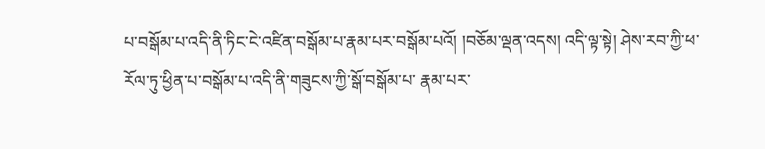པ་བསྒོམ་པ་འདི་ནི་ཏིང་ངེ་འཛིན་བསྒོམ་པ་རྣམ་པར་བསྒོམ་པའོ། །བཅོམ་ལྡན་འདས། འདི་ལྟ་སྟེ། ཤེས་རབ་ཀྱི་ཕ་རོལ་ཏུ་ཕྱིན་པ་བསྒོམ་པ་འདི་ནི་གཟུངས་ཀྱི་སྒོ་བསྒོམ་པ་ རྣམ་པར་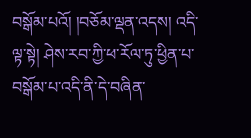བསྒོམ་པའོ། །བཅོམ་ལྡན་འདས། འདི་ལྟ་སྟེ། ཤེས་རབ་ཀྱི་ཕ་རོལ་ཏུ་ཕྱིན་པ་བསྒོམ་པ་འདི་ནི་དེ་བཞིན་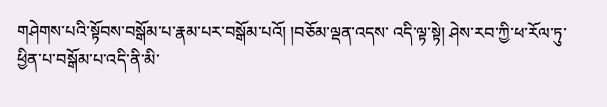གཤེགས་པའི་སྟོབས་བསྒོམ་པ་རྣམ་པར་བསྒོམ་པའོ། །བཅོམ་ལྡན་འདས་ འདི་ལྟ་སྟེ། ཤེས་རབ་ཀྱི་ཕ་རོལ་ཏུ་ཕྱིན་པ་བསྒོམ་པ་འདི་ནི་མི་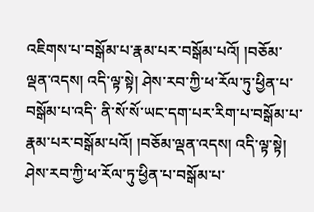འཇིགས་པ་བསྒོམ་པ་རྣམ་པར་བསྒོམ་པའོ། །བཅོམ་ལྡན་འདས། འདི་ལྟ་སྟེ། ཤེས་རབ་ཀྱི་ཕ་རོལ་ཏུ་ཕྱིན་པ་བསྒོམ་པ་འདི་ ནི་སོ་སོ་ཡང་དག་པར་རིག་པ་བསྒོམ་པ་རྣམ་པར་བསྒོམ་པའོ། །བཅོམ་ལྡན་འདས། འདི་ལྟ་སྟེ། ཤེས་རབ་ཀྱི་ཕ་རོལ་ཏུ་ཕྱིན་པ་བསྒོམ་པ་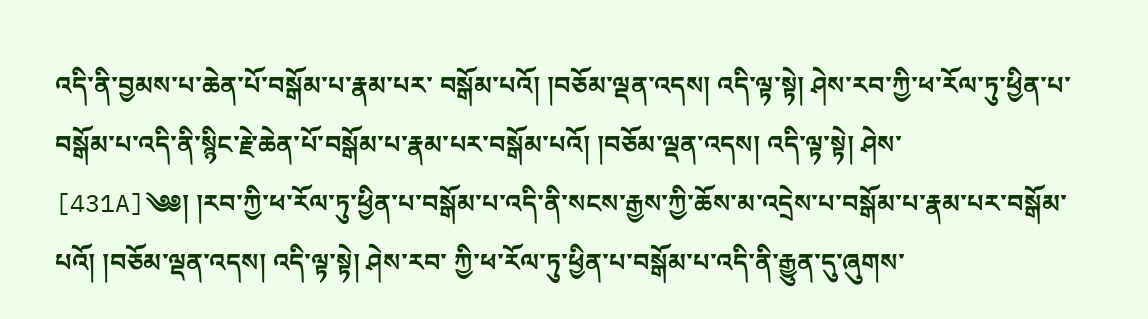འདི་ནི་བྱམས་པ་ཆེན་པོ་བསྒོམ་པ་རྣམ་པར་ བསྒོམ་པའོ། །བཅོམ་ལྡན་འདས། འདི་ལྟ་སྟེ། ཤེས་རབ་ཀྱི་ཕ་རོལ་ཏུ་ཕྱིན་པ་བསྒོམ་པ་འདི་ནི་སྙིང་རྗེ་ཆེན་པོ་བསྒོམ་པ་རྣམ་པར་བསྒོམ་པའོ། །བཅོམ་ལྡན་འདས། འདི་ལྟ་སྟེ། ཤེས་ [431A]༄༅། །རབ་ཀྱི་ཕ་རོལ་ཏུ་ཕྱིན་པ་བསྒོམ་པ་འདི་ནི་སངས་རྒྱས་ཀྱི་ཆོས་མ་འདྲེས་པ་བསྒོམ་པ་རྣམ་པར་བསྒོམ་པའོ། །བཅོམ་ལྡན་འདས། འདི་ལྟ་སྟེ། ཤེས་རབ་ ཀྱི་ཕ་རོལ་ཏུ་ཕྱིན་པ་བསྒོམ་པ་འདི་ནི་རྒྱུན་དུ་ཞུགས་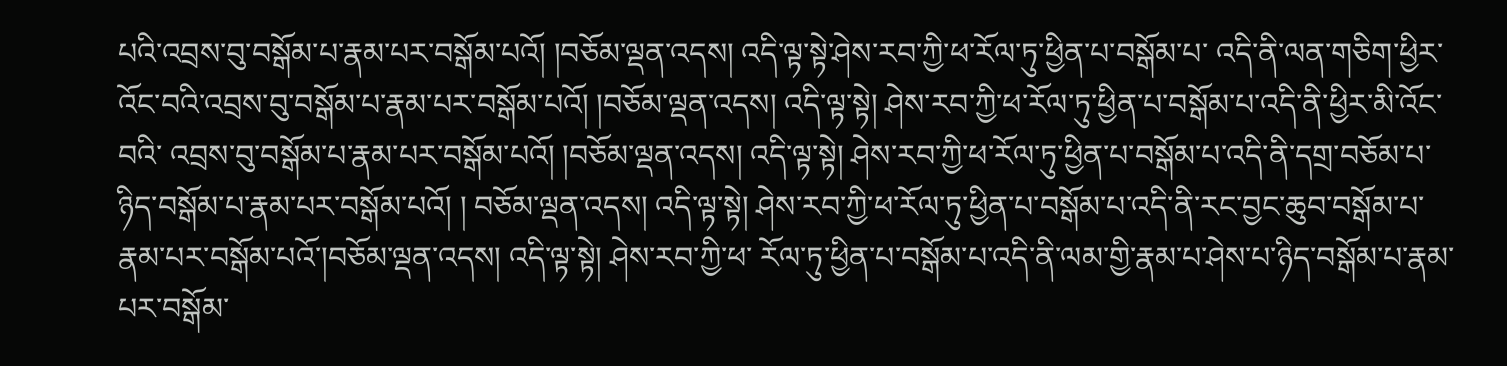པའི་འབྲས་བུ་བསྒོམ་པ་རྣམ་པར་བསྒོམ་པའོ། །བཅོམ་ལྡན་འདས། འདི་ལྟ་སྟེ་ཤེས་རབ་ཀྱི་ཕ་རོལ་ཏུ་ཕྱིན་པ་བསྒོམ་པ་ འདི་ནི་ལན་གཅིག་ཕྱིར་འོང་བའི་འབྲས་བུ་བསྒོམ་པ་རྣམ་པར་བསྒོམ་པའོ། །བཅོམ་ལྡན་འདས། འདི་ལྟ་སྟེ། ཤེས་རབ་ཀྱི་ཕ་རོལ་ཏུ་ཕྱིན་པ་བསྒོམ་པ་འདི་ནི་ཕྱིར་མི་འོང་བའི་ འབྲས་བུ་བསྒོམ་པ་རྣམ་པར་བསྒོམ་པའོ། །བཅོམ་ལྡན་འདས། འདི་ལྟ་སྟེ། ཤེས་རབ་ཀྱི་ཕ་རོལ་ཏུ་ཕྱིན་པ་བསྒོམ་པ་འདི་ནི་དགྲ་བཅོམ་པ་ཉིད་བསྒོམ་པ་རྣམ་པར་བསྒོམ་པའོ། ། བཅོམ་ལྡན་འདས། འདི་ལྟ་སྟེ། ཤེས་རབ་ཀྱི་ཕ་རོལ་ཏུ་ཕྱིན་པ་བསྒོམ་པ་འདི་ནི་རང་བྱང་ཆུབ་བསྒོམ་པ་རྣམ་པར་བསྒོམ་པའོ་།བཅོམ་ལྡན་འདས། འདི་ལྟ་སྟེ། ཤེས་རབ་ཀྱི་ཕ་ རོལ་ཏུ་ཕྱིན་པ་བསྒོམ་པ་འདི་ནི་ལམ་གྱི་རྣམ་པ་ཤེས་པ་ཉིད་བསྒོམ་པ་རྣམ་པར་བསྒོམ་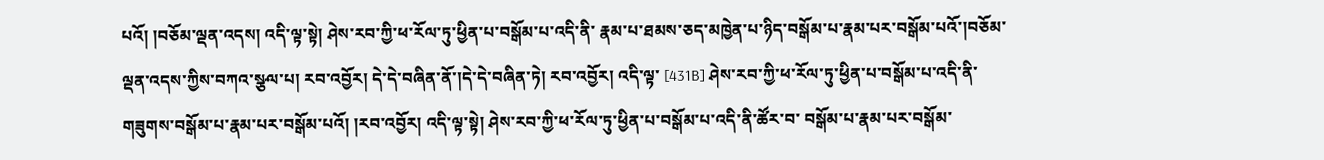པའོ། །བཅོམ་ལྡན་འདས། འདི་ལྟ་སྟེ། ཤེས་རབ་ཀྱི་ཕ་རོལ་ཏུ་ཕྱིན་པ་བསྒོམ་པ་འདི་ནི་ རྣམ་པ་ཐམས་ཅད་མཁྱེན་པ་ཉིད་བསྒོམ་པ་རྣམ་པར་བསྒོམ་པའོ་།བཅོམ་ལྡན་འདས་ཀྱིས་བཀའ་སྩལ་པ། རབ་འབྱོར། དེ་དེ་བཞིན་ནོ་།དེ་དེ་བཞིན་ཏེ། རབ་འབྱོར། འདི་ལྟ་ [431B] ཤེས་རབ་ཀྱི་ཕ་རོལ་ཏུ་ཕྱིན་པ་བསྒོམ་པ་འདི་ནི་གཟུགས་བསྒོམ་པ་རྣམ་པར་བསྒོམ་པའོ། །རབ་འབྱོར། འདི་ལྟ་སྟེ། ཤེས་རབ་ཀྱི་ཕ་རོལ་ཏུ་ཕྱིན་པ་བསྒོམ་པ་འདི་ནི་ཚོར་བ་ བསྒོམ་པ་རྣམ་པར་བསྒོམ་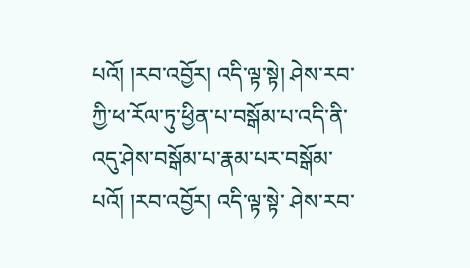པའོ། །རབ་འབྱོར། འདི་ལྟ་སྟེ། ཤེས་རབ་ཀྱི་ཕ་རོལ་ཏུ་ཕྱིན་པ་བསྒོམ་པ་འདི་ནི་འདུ་ཤེས་བསྒོམ་པ་རྣམ་པར་བསྒོམ་པའོ། །རབ་འབྱོར། འདི་ལྟ་སྟེ་ ཤེས་རབ་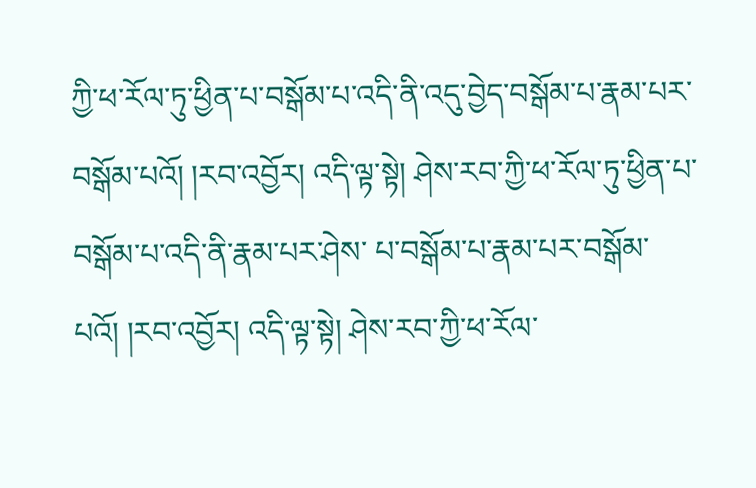ཀྱི་ཕ་རོལ་ཏུ་ཕྱིན་པ་བསྒོམ་པ་འདི་ནི་འདུ་བྱེད་བསྒོམ་པ་རྣམ་པར་བསྒོམ་པའོ། །རབ་འབྱོར། འདི་ལྟ་སྟེ། ཤེས་རབ་ཀྱི་ཕ་རོལ་ཏུ་ཕྱིན་པ་བསྒོམ་པ་འདི་ནི་རྣམ་པར་ཤེས་ པ་བསྒོམ་པ་རྣམ་པར་བསྒོམ་པའོ། །རབ་འབྱོར། འདི་ལྟ་སྟེ། ཤེས་རབ་ཀྱི་ཕ་རོལ་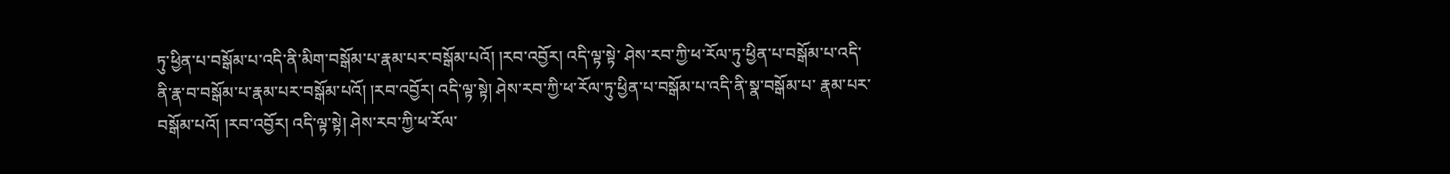ཏུ་ཕྱིན་པ་བསྒོམ་པ་འདི་ནི་མིག་བསྒོམ་པ་རྣམ་པར་བསྒོམ་པའོ། །རབ་འབྱོར། འདི་ལྟ་སྟེ་ ཤེས་རབ་ཀྱི་ཕ་རོལ་ཏུ་ཕྱིན་པ་བསྒོམ་པ་འདི་ནི་རྣ་བ་བསྒོམ་པ་རྣམ་པར་བསྒོམ་པའོ། །རབ་འབྱོར། འདི་ལྟ་སྟེ། ཤེས་རབ་ཀྱི་ཕ་རོལ་ཏུ་ཕྱིན་པ་བསྒོམ་པ་འདི་ནི་སྣ་བསྒོམ་པ་ རྣམ་པར་བསྒོམ་པའོ། །རབ་འབྱོར། འདི་ལྟ་སྟེ། ཤེས་རབ་ཀྱི་ཕ་རོལ་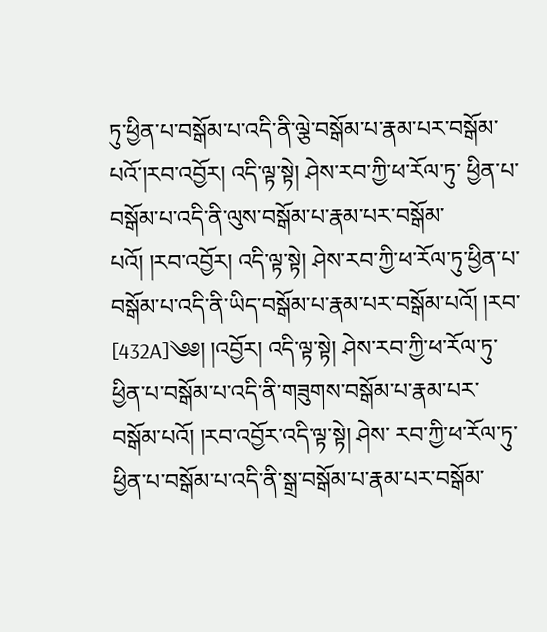ཏུ་ཕྱིན་པ་བསྒོམ་པ་འདི་ནི་ལྕེ་བསྒོམ་པ་རྣམ་པར་བསྒོམ་པའོ་།རབ་འབྱོར། འདི་ལྟ་སྟེ། ཤེས་རབ་ཀྱི་ཕ་རོལ་ཏུ་ ཕྱིན་པ་བསྒོམ་པ་འདི་ནི་ལུས་བསྒོམ་པ་རྣམ་པར་བསྒོམ་པའོ། །རབ་འབྱོར། འདི་ལྟ་སྟེ། ཤེས་རབ་ཀྱི་ཕ་རོལ་ཏུ་ཕྱིན་པ་བསྒོམ་པ་འདི་ནི་ཡིད་བསྒོམ་པ་རྣམ་པར་བསྒོམ་པའོ། །རབ་ [432A]༄༅། །འབྱོར། འདི་ལྟ་སྟེ། ཤེས་རབ་ཀྱི་ཕ་རོལ་ཏུ་ཕྱིན་པ་བསྒོམ་པ་འདི་ནི་གཟུགས་བསྒོམ་པ་རྣམ་པར་བསྒོམ་པའོ། །རབ་འབྱོར་འདི་ལྟ་སྟེ། ཤེས་ རབ་ཀྱི་ཕ་རོལ་ཏུ་ཕྱིན་པ་བསྒོམ་པ་འདི་ནི་སྒྲ་བསྒོམ་པ་རྣམ་པར་བསྒོམ་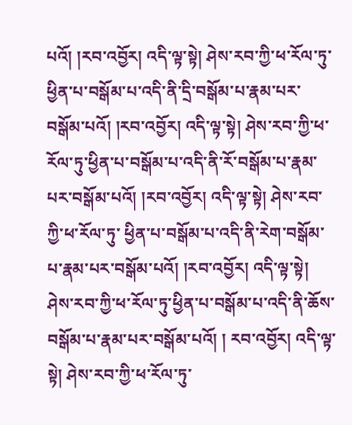པའོ། །རབ་འབྱོར། འདི་ལྟ་སྟེ། ཤེས་རབ་ཀྱི་ཕ་རོལ་ཏུ་ཕྱིན་པ་བསྒོམ་པ་འདི་ནི་དྲི་བསྒོམ་པ་རྣམ་པར་ བསྒོམ་པའོ། །རབ་འབྱོར། འདི་ལྟ་སྟེ། ཤེས་རབ་ཀྱི་ཕ་རོལ་ཏུ་ཕྱིན་པ་བསྒོམ་པ་འདི་ནི་རོ་བསྒོམ་པ་རྣམ་པར་བསྒོམ་པའོ། །རབ་འབྱོར། འདི་ལྟ་སྟེ། ཤེས་རབ་ཀྱི་ཕ་རོལ་ཏུ་ ཕྱིན་པ་བསྒོམ་པ་འདི་ནི་རེག་བསྒོམ་པ་རྣམ་པར་བསྒོམ་པའོ། །རབ་འབྱོར། འདི་ལྟ་སྟེ། ཤེས་རབ་ཀྱི་ཕ་རོལ་ཏུ་ཕྱིན་པ་བསྒོམ་པ་འདི་ནི་ཆོས་བསྒོམ་པ་རྣམ་པར་བསྒོམ་པའོ། ། རབ་འབྱོར། འདི་ལྟ་སྟེ། ཤེས་རབ་ཀྱི་ཕ་རོལ་ཏུ་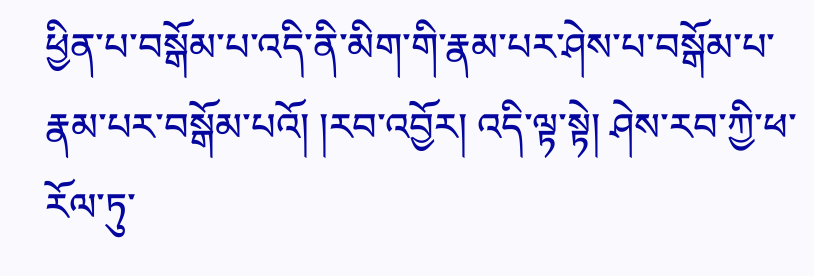ཕྱིན་པ་བསྒོམ་པ་འདི་ནི་མིག་གི་རྣམ་པར་ཤེས་པ་བསྒོམ་པ་རྣམ་པར་བསྒོམ་པའོ། །རབ་འབྱོར། འདི་ལྟ་སྟེ། ཤེས་རབ་ཀྱི་ཕ་རོལ་ཏུ་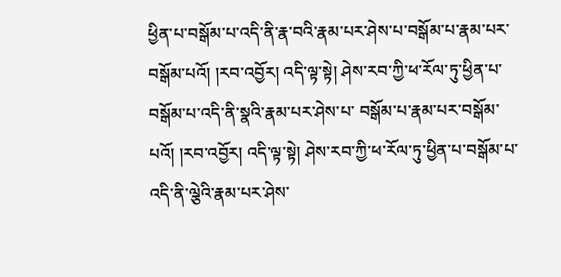ཕྱིན་པ་བསྒོམ་པ་འདི་ནི་རྣ་བའི་རྣམ་པར་ཤེས་པ་བསྒོམ་པ་རྣམ་པར་བསྒོམ་པའོ། །རབ་འབྱོར། འདི་ལྟ་སྟེ། ཤེས་རབ་ཀྱི་ཕ་རོལ་ཏུ་ཕྱིན་པ་བསྒོམ་པ་འདི་ནི་སྣའི་རྣམ་པར་ཤེས་པ་ བསྒོམ་པ་རྣམ་པར་བསྒོམ་པའོ། །རབ་འབྱོར། འདི་ལྟ་སྟེ། ཤེས་རབ་ཀྱི་ཕ་རོལ་ཏུ་ཕྱིན་པ་བསྒོམ་པ་འདི་ནི་ལྕེའི་རྣམ་པར་ཤེས་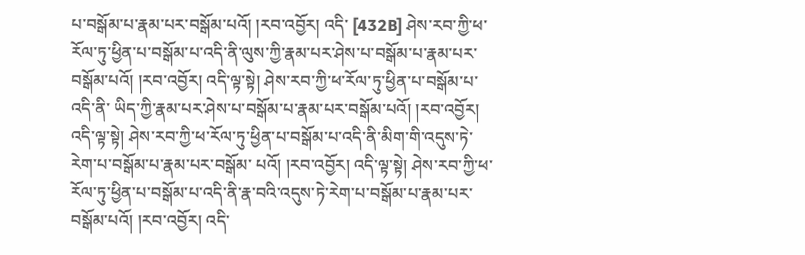པ་བསྒོམ་པ་རྣམ་པར་བསྒོམ་པའོ། །རབ་འབྱོར། འདི་ [432B] ཤེས་རབ་ཀྱི་ཕ་རོལ་ཏུ་ཕྱིན་པ་བསྒོམ་པ་འདི་ནི་ལུས་ཀྱི་རྣམ་པར་ཤེས་པ་བསྒོམ་པ་རྣམ་པར་བསྒོམ་པའོ། །རབ་འབྱོར། འདི་ལྟ་སྟེ། ཤེས་རབ་ཀྱི་ཕ་རོལ་ཏུ་ཕྱིན་པ་བསྒོམ་པ་འདི་ནི་ ཡིད་ཀྱི་རྣམ་པར་ཤེས་པ་བསྒོམ་པ་རྣམ་པར་བསྒོམ་པའོ། །རབ་འབྱོར། འདི་ལྟ་སྟེ། ཤེས་རབ་ཀྱི་ཕ་རོལ་ཏུ་ཕྱིན་པ་བསྒོམ་པ་འདི་ནི་མིག་གི་འདུས་ཏེ་རེག་པ་བསྒོམ་པ་རྣམ་པར་བསྒོམ་ པའོ། །རབ་འབྱོར། འདི་ལྟ་སྟེ། ཤེས་རབ་ཀྱི་ཕ་རོལ་ཏུ་ཕྱིན་པ་བསྒོམ་པ་འདི་ནི་རྣ་བའི་འདུས་ཏེ་རེག་པ་བསྒོམ་པ་རྣམ་པར་བསྒོམ་པའོ། །རབ་འབྱོར། འདི་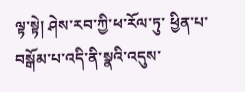ལྟ་སྟེ། ཤེས་རབ་ཀྱི་ཕ་རོལ་ཏུ་ ཕྱིན་པ་བསྒོམ་པ་འདི་ནི་སྣའི་འདུས་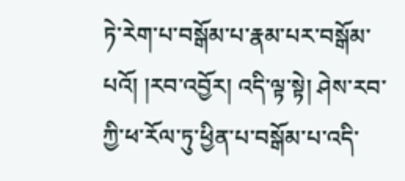ཏེ་རེག་པ་བསྒོམ་པ་རྣམ་པར་བསྒོམ་པའོ། །རབ་འབྱོར། འདི་ལྟ་སྟེ། ཤེས་རབ་ཀྱི་ཕ་རོལ་ཏུ་ཕྱིན་པ་བསྒོམ་པ་འདི་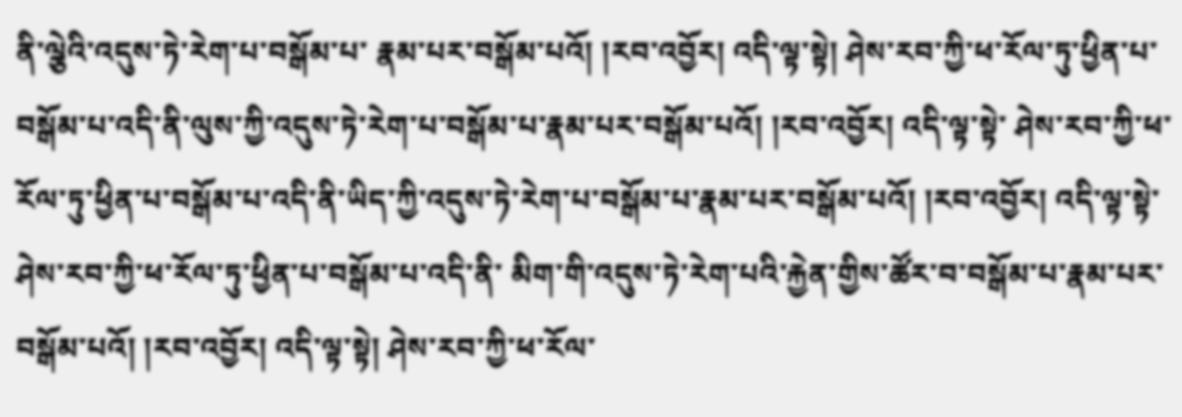ནི་ལྕེའི་འདུས་ཏེ་རེག་པ་བསྒོམ་པ་ རྣམ་པར་བསྒོམ་པའོ། །རབ་འབྱོར། འདི་ལྟ་སྟེ། ཤེས་རབ་ཀྱི་ཕ་རོལ་ཏུ་ཕྱིན་པ་བསྒོམ་པ་འདི་ནི་ལུས་ཀྱི་འདུས་ཏེ་རེག་པ་བསྒོམ་པ་རྣམ་པར་བསྒོམ་པའོ། །རབ་འབྱོར། འདི་ལྟ་སྟེ་ ཤེས་རབ་ཀྱི་ཕ་རོལ་ཏུ་ཕྱིན་པ་བསྒོམ་པ་འདི་ནི་ཡིད་ཀྱི་འདུས་ཏེ་རེག་པ་བསྒོམ་པ་རྣམ་པར་བསྒོམ་པའོ། །རབ་འབྱོར། འདི་ལྟ་སྟེ་ཤེས་རབ་ཀྱི་ཕ་རོལ་ཏུ་ཕྱིན་པ་བསྒོམ་པ་འདི་ནི་ མིག་གི་འདུས་ཏེ་རེག་པའི་རྐྱེན་གྱིས་ཚོར་བ་བསྒོམ་པ་རྣམ་པར་བསྒོམ་པའོ། །རབ་འབྱོར། འདི་ལྟ་སྟེ། ཤེས་རབ་ཀྱི་ཕ་རོལ་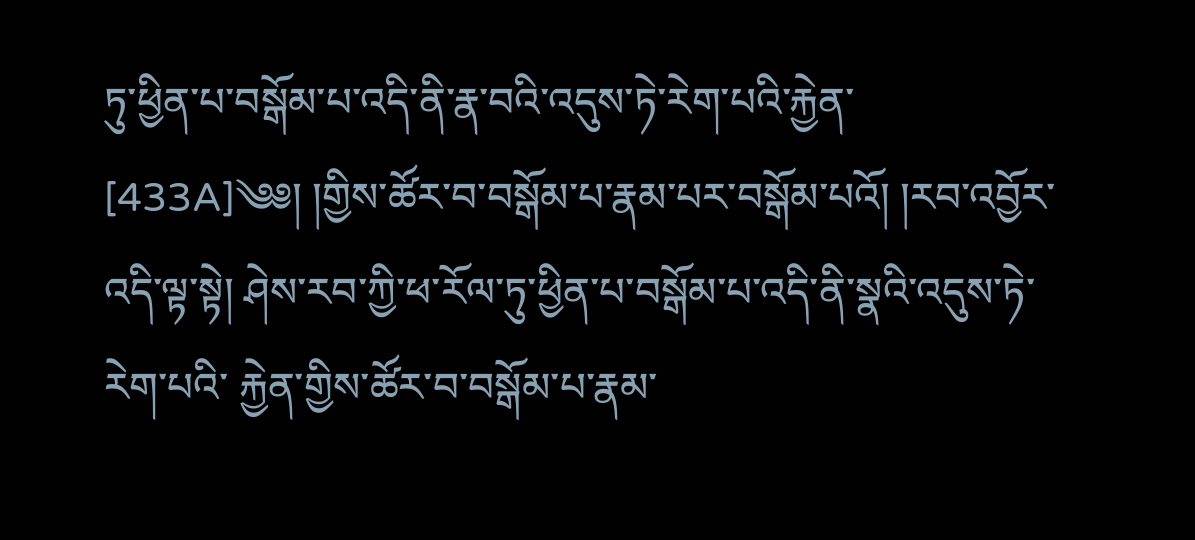ཏུ་ཕྱིན་པ་བསྒོམ་པ་འདི་ནི་རྣ་བའི་འདུས་ཏེ་རེག་པའི་རྐྱེན་ [433A]༄༅། །གྱིས་ཚོར་བ་བསྒོམ་པ་རྣམ་པར་བསྒོམ་པའོ། །རབ་འབྱོར་འདི་ལྟ་སྟེ། ཤེས་རབ་ཀྱི་ཕ་རོལ་ཏུ་ཕྱིན་པ་བསྒོམ་པ་འདི་ནི་སྣའི་འདུས་ཏེ་རེག་པའི་ རྐྱེན་གྱིས་ཚོར་བ་བསྒོམ་པ་རྣམ་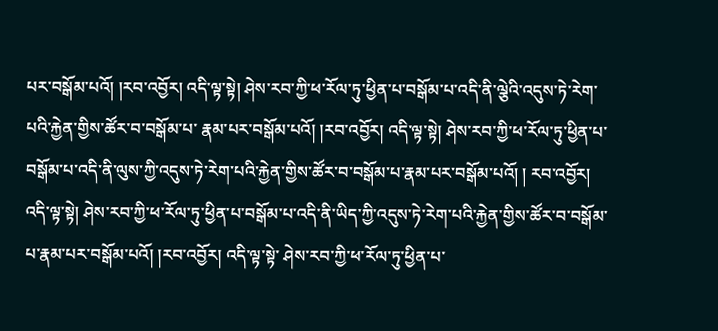པར་བསྒོམ་པའོ། །རབ་འབྱོར། འདི་ལྟ་སྟེ། ཤེས་རབ་ཀྱི་ཕ་རོལ་ཏུ་ཕྱིན་པ་བསྒོམ་པ་འདི་ནི་ལྕེའི་འདུས་ཏེ་རེག་པའི་རྐྱེན་གྱིས་ཚོར་བ་བསྒོམ་པ་ རྣམ་པར་བསྒོམ་པའོ། །རབ་འབྱོར། འདི་ལྟ་སྟེ། ཤེས་རབ་ཀྱི་ཕ་རོལ་ཏུ་ཕྱིན་པ་བསྒོམ་པ་འདི་ནི་ལུས་ཀྱི་འདུས་ཏེ་རེག་པའི་རྐྱེན་གྱིས་ཚོར་བ་བསྒོམ་པ་རྣམ་པར་བསྒོམ་པའོ། ། རབ་འབྱོར། འདི་ལྟ་སྟེ། ཤེས་རབ་ཀྱི་ཕ་རོལ་ཏུ་ཕྱིན་པ་བསྒོམ་པ་འདི་ནི་ཡིད་ཀྱི་འདུས་ཏེ་རེག་པའི་རྐྱེན་གྱིས་ཚོར་བ་བསྒོམ་པ་རྣམ་པར་བསྒོམ་པའོ། །རབ་འབྱོར། འདི་ལྟ་སྟེ་ ཤེས་རབ་ཀྱི་ཕ་རོལ་ཏུ་ཕྱིན་པ་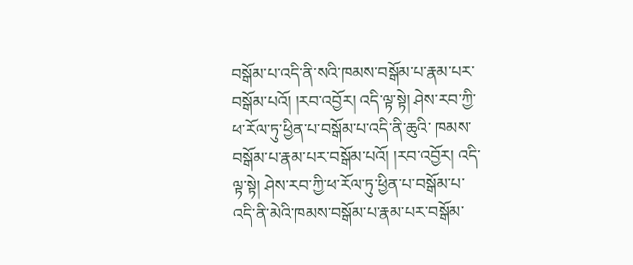བསྒོམ་པ་འདི་ནི་སའི་ཁམས་བསྒོམ་པ་རྣམ་པར་བསྒོམ་པའོ། །རབ་འབྱོར། འདི་ལྟ་སྟེ། ཤེས་རབ་ཀྱི་ཕ་རོལ་ཏུ་ཕྱིན་པ་བསྒོམ་པ་འདི་ནི་ཆུའི་ ཁམས་བསྒོམ་པ་རྣམ་པར་བསྒོམ་པའོ། །རབ་འབྱོར། འདི་ལྟ་སྟེ། ཤེས་རབ་ཀྱི་ཕ་རོལ་ཏུ་ཕྱིན་པ་བསྒོམ་པ་འདི་ནི་མེའི་ཁམས་བསྒོམ་པ་རྣམ་པར་བསྒོམ་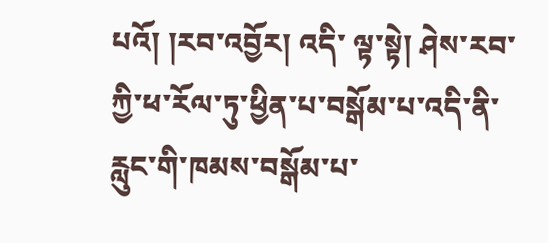པའོ། །རབ་འབྱོར། འདི་ ལྟ་སྟེ། ཤེས་རབ་ཀྱི་ཕ་རོལ་ཏུ་ཕྱིན་པ་བསྒོམ་པ་འདི་ནི་རླུང་གི་ཁམས་བསྒོམ་པ་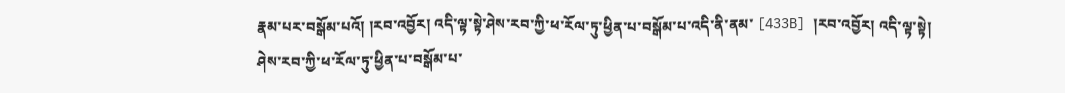རྣམ་པར་བསྒོམ་པའོ། །རབ་འབྱོར། འདི་ལྟ་སྟེ་ཤེས་རབ་ཀྱི་ཕ་རོལ་ཏུ་ཕྱིན་པ་བསྒོམ་པ་འདི་ནི་ནམ་ [433B] །རབ་འབྱོར། འདི་ལྟ་སྟེ། ཤེས་རབ་ཀྱི་ཕ་རོལ་ཏུ་ཕྱིན་པ་བསྒོམ་པ་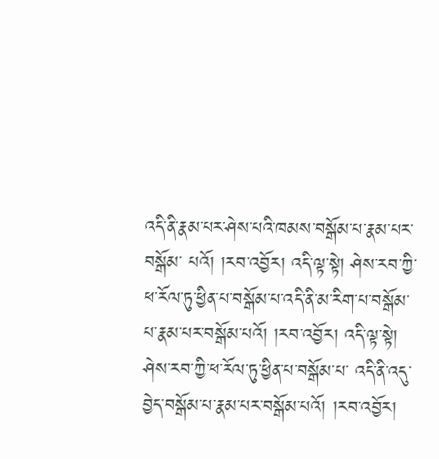འདི་ནི་རྣམ་པར་ཤེས་པའི་ཁམས་བསྒོམ་པ་རྣམ་པར་བསྒོམ་ པའོ། །རབ་འབྱོར། འདི་ལྟ་སྟེ། ཤེས་རབ་ཀྱི་ཕ་རོལ་ཏུ་ཕྱིན་པ་བསྒོམ་པ་འདི་ནི་མ་རིག་པ་བསྒོམ་པ་རྣམ་པར་བསྒོམ་པའོ། །རབ་འབྱོར། འདི་ལྟ་སྟེ། ཤེས་རབ་ཀྱི་ཕ་རོལ་ཏུ་ཕྱིན་པ་བསྒོམ་པ་ འདི་ནི་འདུ་བྱེད་བསྒོམ་པ་རྣམ་པར་བསྒོམ་པའོ། །རབ་འབྱོར།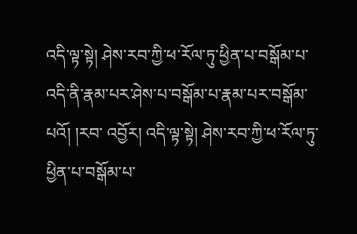འདི་ལྟ་སྟེ། ཤེས་རབ་ཀྱི་ཕ་རོལ་ཏུ་ཕྱིན་པ་བསྒོམ་པ་འདི་ནི་རྣམ་པར་ཤེས་པ་བསྒོམ་པ་རྣམ་པར་བསྒོམ་པའོ། །རབ་ འབྱོར། འདི་ལྟ་སྟེ། ཤེས་རབ་ཀྱི་ཕ་རོལ་ཏུ་ཕྱིན་པ་བསྒོམ་པ་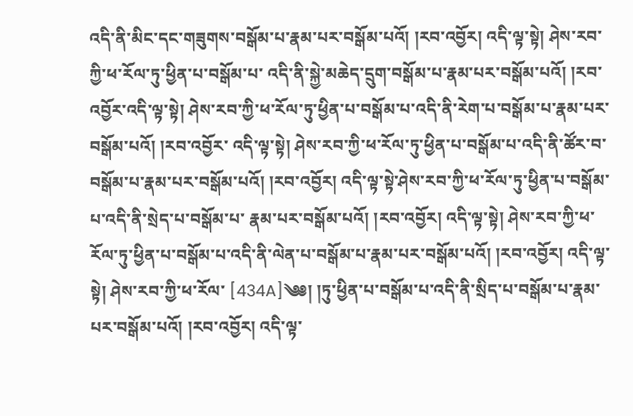འདི་ནི་མིང་དང་གཟུགས་བསྒོམ་པ་རྣམ་པར་བསྒོམ་པའོ། །རབ་འབྱོར། འདི་ལྟ་སྟེ། ཤེས་རབ་ཀྱི་ཕ་རོལ་ཏུ་ཕྱིན་པ་བསྒོམ་པ་ འདི་ནི་སྐྱེ་མཆེད་དྲུག་བསྒོམ་པ་རྣམ་པར་བསྒོམ་པའོ། །རབ་འབྱོར་འདི་ལྟ་སྟེ། ཤེས་རབ་ཀྱི་ཕ་རོལ་ཏུ་ཕྱིན་པ་བསྒོམ་པ་འདི་ནི་རེག་པ་བསྒོམ་པ་རྣམ་པར་བསྒོམ་པའོ། །རབ་འབྱོར་ འདི་ལྟ་སྟེ། ཤེས་རབ་ཀྱི་ཕ་རོལ་ཏུ་ཕྱིན་པ་བསྒོམ་པ་འདི་ནི་ཚོར་བ་བསྒོམ་པ་རྣམ་པར་བསྒོམ་པའོ། །རབ་འབྱོར། འདི་ལྟ་སྟེ་ཤེས་རབ་ཀྱི་ཕ་རོལ་ཏུ་ཕྱིན་པ་བསྒོམ་པ་འདི་ནི་སྲེད་པ་བསྒོམ་པ་ རྣམ་པར་བསྒོམ་པའོ། །རབ་འབྱོར། འདི་ལྟ་སྟེ། ཤེས་རབ་ཀྱི་ཕ་རོལ་ཏུ་ཕྱིན་པ་བསྒོམ་པ་འདི་ནི་ལེན་པ་བསྒོམ་པ་རྣམ་པར་བསྒོམ་པའོ། །རབ་འབྱོར། འདི་ལྟ་སྟེ། ཤེས་རབ་ཀྱི་ཕ་རོལ་ [434A]༄༅། །ཏུ་ཕྱིན་པ་བསྒོམ་པ་འདི་ནི་སྲིད་པ་བསྒོམ་པ་རྣམ་པར་བསྒོམ་པའོ། །རབ་འབྱོར། འདི་ལྟ་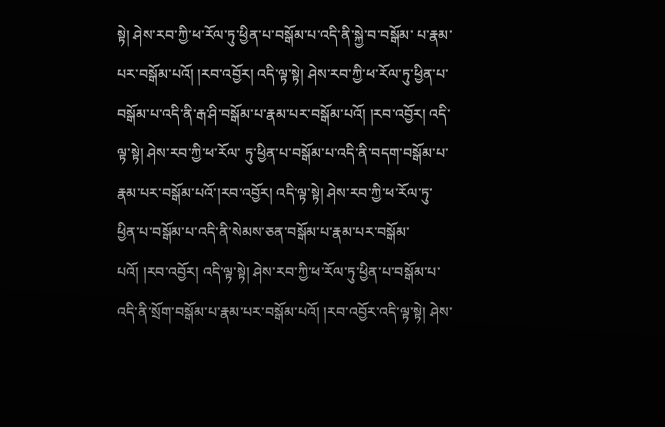སྟེ། ཤེས་རབ་ཀྱི་ཕ་རོལ་ཏུ་ཕྱིན་པ་བསྒོམ་པ་འདི་ནི་སྐྱེ་བ་བསྒོམ་ པ་རྣམ་པར་བསྒོམ་པའོ། །རབ་འབྱོར། འདི་ལྟ་སྟེ། ཤེས་རབ་ཀྱི་ཕ་རོལ་ཏུ་ཕྱིན་པ་བསྒོམ་པ་འདི་ནི་རྒ་ཤི་བསྒོམ་པ་རྣམ་པར་བསྒོམ་པའོ། །རབ་འབྱོར། འདི་ལྟ་སྟེ། ཤེས་རབ་ཀྱི་ཕ་རོལ་ ཏུ་ཕྱིན་པ་བསྒོམ་པ་འདི་ནི་བདག་བསྒོམ་པ་རྣམ་པར་བསྒོམ་པའོ་།རབ་འབྱོར། འདི་ལྟ་སྟེ། ཤེས་རབ་ཀྱི་ཕ་རོལ་ཏུ་ཕྱིན་པ་བསྒོམ་པ་འདི་ནི་སེམས་ཅན་བསྒོམ་པ་རྣམ་པར་བསྒོམ་ པའོ། །རབ་འབྱོར། འདི་ལྟ་སྟེ། ཤེས་རབ་ཀྱི་ཕ་རོལ་ཏུ་ཕྱིན་པ་བསྒོམ་པ་འདི་ནི་སྲོག་བསྒོམ་པ་རྣམ་པར་བསྒོམ་པའོ། །རབ་འབྱོར་འདི་ལྟ་སྟེ། ཤེས་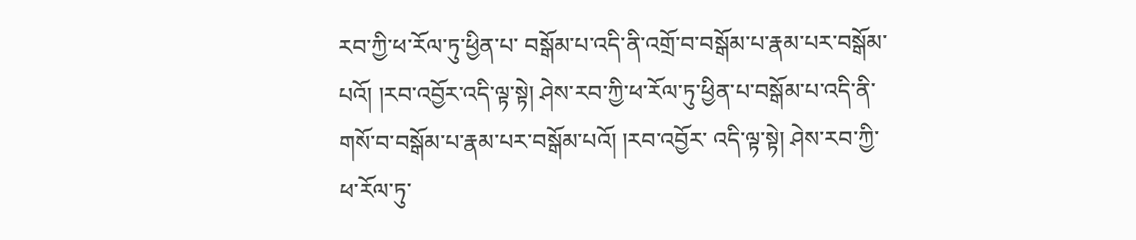རབ་ཀྱི་ཕ་རོལ་ཏུ་ཕྱིན་པ་ བསྒོམ་པ་འདི་ནི་འགྲོ་བ་བསྒོམ་པ་རྣམ་པར་བསྒོམ་པའོ། །རབ་འབྱོར་འདི་ལྟ་སྟེ། ཤེས་རབ་ཀྱི་ཕ་རོལ་ཏུ་ཕྱིན་པ་བསྒོམ་པ་འདི་ནི་གསོ་བ་བསྒོམ་པ་རྣམ་པར་བསྒོམ་པའོ། །རབ་འབྱོར་ འདི་ལྟ་སྟེ། ཤེས་རབ་ཀྱི་ཕ་རོལ་ཏུ་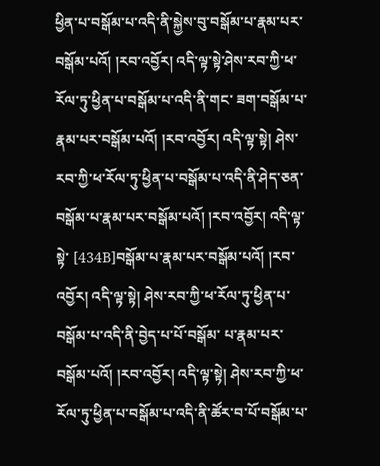ཕྱིན་པ་བསྒོམ་པ་འདི་ནི་སྐྱེས་བུ་བསྒོམ་པ་རྣམ་པར་བསྒོམ་པའོ། །རབ་འབྱོར། འདི་ལྟ་སྟེ་ཤེས་རབ་ཀྱི་ཕ་རོལ་ཏུ་ཕྱིན་པ་བསྒོམ་པ་འདི་ནི་གང་ ཟག་བསྒོམ་པ་རྣམ་པར་བསྒོམ་པའོ། །རབ་འབྱོར། འདི་ལྟ་སྟེ། ཤེས་རབ་ཀྱི་ཕ་རོལ་ཏུ་ཕྱིན་པ་བསྒོམ་པ་འདི་ནི་ཤེད་ཅན་བསྒོམ་པ་རྣམ་པར་བསྒོམ་པའོ། །རབ་འབྱོར། འདི་ལྟ་སྟེ་ [434B]བསྒོམ་པ་རྣམ་པར་བསྒོམ་པའོ། །རབ་འབྱོར། འདི་ལྟ་སྟེ། ཤེས་རབ་ཀྱི་ཕ་རོལ་ཏུ་ཕྱིན་པ་བསྒོམ་པ་འདི་ནི་བྱེད་པ་པོ་བསྒོམ་ པ་རྣམ་པར་བསྒོམ་པའོ། །རབ་འབྱོར། འདི་ལྟ་སྟེ། ཤེས་རབ་ཀྱི་ཕ་རོལ་ཏུ་ཕྱིན་པ་བསྒོམ་པ་འདི་ནི་ཚོར་བ་པོ་བསྒོམ་པ་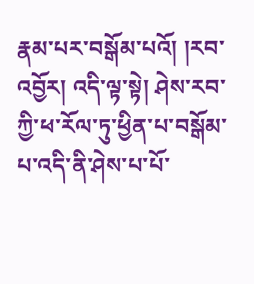རྣམ་པར་བསྒོམ་པའོ། །རབ་འབྱོར། འདི་ལྟ་སྟེ། ཤེས་རབ་ ཀྱི་ཕ་རོལ་ཏུ་ཕྱིན་པ་བསྒོམ་པ་འདི་ནི་ཤེས་པ་པོ་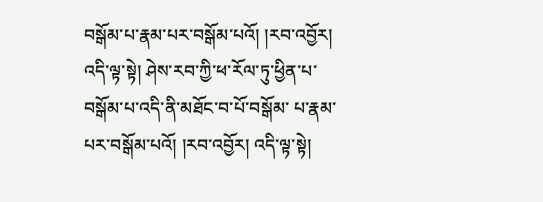བསྒོམ་པ་རྣམ་པར་བསྒོམ་པའོ། །རབ་འབྱོར། འདི་ལྟ་སྟེ། ཤེས་རབ་ཀྱི་ཕ་རོལ་ཏུ་ཕྱིན་པ་བསྒོམ་པ་འདི་ནི་མཐོང་བ་པོ་བསྒོམ་ པ་རྣམ་པར་བསྒོམ་པའོ། །རབ་འབྱོར། འདི་ལྟ་སྟེ།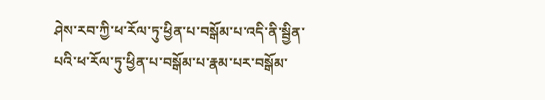ཤེས་རབ་ཀྱི་ཕ་རོལ་ཏུ་ཕྱིན་པ་བསྒོམ་པ་འདི་ནི་སྦྱིན་པའི་ཕ་རོལ་ཏུ་ཕྱིན་པ་བསྒོམ་པ་རྣམ་པར་བསྒོམ་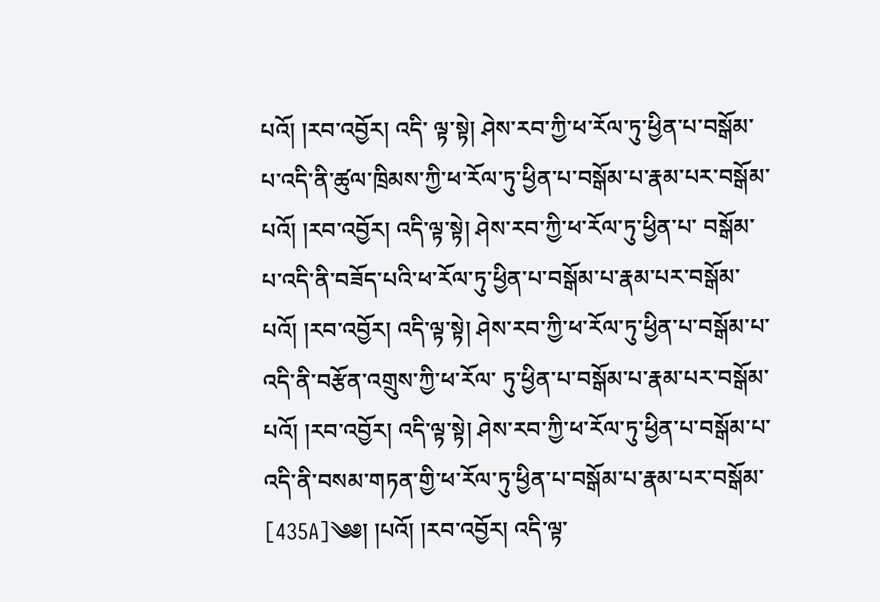པའོ། །རབ་འབྱོར། འདི་ ལྟ་སྟེ། ཤེས་རབ་ཀྱི་ཕ་རོལ་ཏུ་ཕྱིན་པ་བསྒོམ་པ་འདི་ནི་ཚུལ་ཁྲིམས་ཀྱི་ཕ་རོལ་ཏུ་ཕྱིན་པ་བསྒོམ་པ་རྣམ་པར་བསྒོམ་པའོ། །རབ་འབྱོར། འདི་ལྟ་སྟེ། ཤེས་རབ་ཀྱི་ཕ་རོལ་ཏུ་ཕྱིན་པ་ བསྒོམ་པ་འདི་ནི་བཟོད་པའི་ཕ་རོལ་ཏུ་ཕྱིན་པ་བསྒོམ་པ་རྣམ་པར་བསྒོམ་པའོ། །རབ་འབྱོར། འདི་ལྟ་སྟེ། ཤེས་རབ་ཀྱི་ཕ་རོལ་ཏུ་ཕྱིན་པ་བསྒོམ་པ་འདི་ནི་བརྩོན་འགྲུས་ཀྱི་ཕ་རོལ་ ཏུ་ཕྱིན་པ་བསྒོམ་པ་རྣམ་པར་བསྒོམ་པའོ། །རབ་འབྱོར། འདི་ལྟ་སྟེ། ཤེས་རབ་ཀྱི་ཕ་རོལ་ཏུ་ཕྱིན་པ་བསྒོམ་པ་འདི་ནི་བསམ་གཏན་གྱི་ཕ་རོལ་ཏུ་ཕྱིན་པ་བསྒོམ་པ་རྣམ་པར་བསྒོམ་ [435A]༄༅། །པའོ། །རབ་འབྱོར། འདི་ལྟ་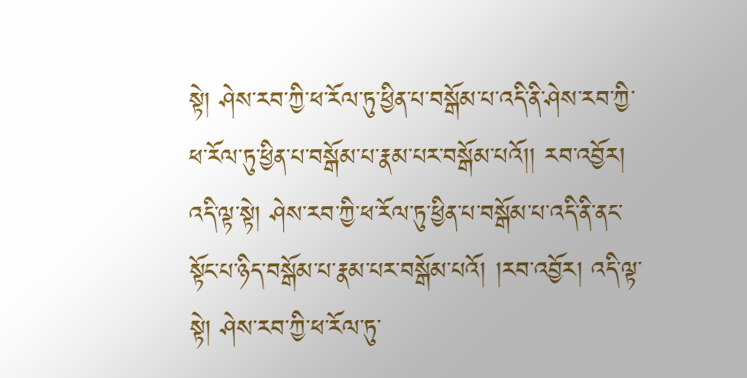སྟེ། ཤེས་རབ་ཀྱི་ཕ་རོལ་ཏུ་ཕྱིན་པ་བསྒོམ་པ་འདི་ནི་ཤེས་རབ་ཀྱི་ཕ་རོལ་ཏུ་ཕྱིན་པ་བསྒོམ་པ་རྣམ་པར་བསྒོམ་པའོ།། རབ་འབྱོར། འདི་ལྟ་སྟེ། ཤེས་རབ་ཀྱི་ཕ་རོལ་ཏུ་ཕྱིན་པ་བསྒོམ་པ་འདི་ནི་ནང་སྟོང་པ་ཉིད་བསྒོམ་པ་རྣམ་པར་བསྒོམ་པའོ། །རབ་འབྱོར། འདི་ལྟ་སྟེ། ཤེས་རབ་ཀྱི་ཕ་རོལ་ཏུ་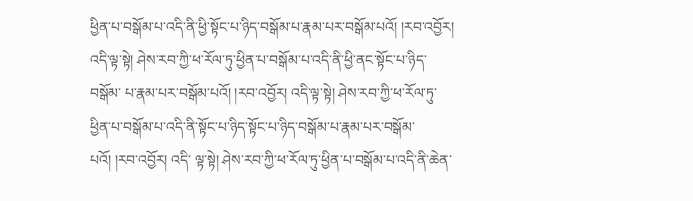ཕྱིན་པ་བསྒོམ་པ་འདི་ནི་ཕྱི་སྟོང་པ་ཉིད་བསྒོམ་པ་རྣམ་པར་བསྒོམ་པའོ། །རབ་འབྱོར། འདི་ལྟ་སྟེ། ཤེས་རབ་ཀྱི་ཕ་རོལ་ཏུ་ཕྱིན་པ་བསྒོམ་པ་འདི་ནི་ཕྱི་ནང་སྟོང་པ་ཉིད་བསྒོམ་ པ་རྣམ་པར་བསྒོམ་པའོ། །རབ་འབྱོར། འདི་ལྟ་སྟེ། ཤེས་རབ་ཀྱི་ཕ་རོལ་ཏུ་ཕྱིན་པ་བསྒོམ་པ་འདི་ནི་སྟོང་པ་ཉིད་སྟོང་པ་ཉིད་བསྒོམ་པ་རྣམ་པར་བསྒོམ་པའོ། །རབ་འབྱོར། འདི་ ལྟ་སྟེ། ཤེས་རབ་ཀྱི་ཕ་རོལ་ཏུ་ཕྱིན་པ་བསྒོམ་པ་འདི་ནི་ཆེན་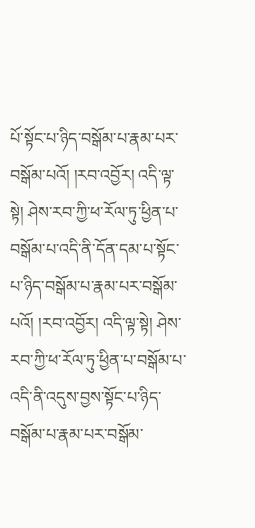པོ་སྟོང་པ་ཉིད་བསྒོམ་པ་རྣམ་པར་བསྒོམ་པའོ། །རབ་འབྱོར། འདི་ལྟ་སྟེ། ཤེས་རབ་ཀྱི་ཕ་རོལ་ཏུ་ཕྱིན་པ་ བསྒོམ་པ་འདི་ནི་དོན་དམ་པ་སྟོང་པ་ཉིད་བསྒོམ་པ་རྣམ་པར་བསྒོམ་པའོ། །རབ་འབྱོར། འདི་ལྟ་སྟེ། ཤེས་རབ་ཀྱི་ཕ་རོལ་ཏུ་ཕྱིན་པ་བསྒོམ་པ་འདི་ནི་འདུས་བྱས་སྟོང་པ་ཉིད་ བསྒོམ་པ་རྣམ་པར་བསྒོམ་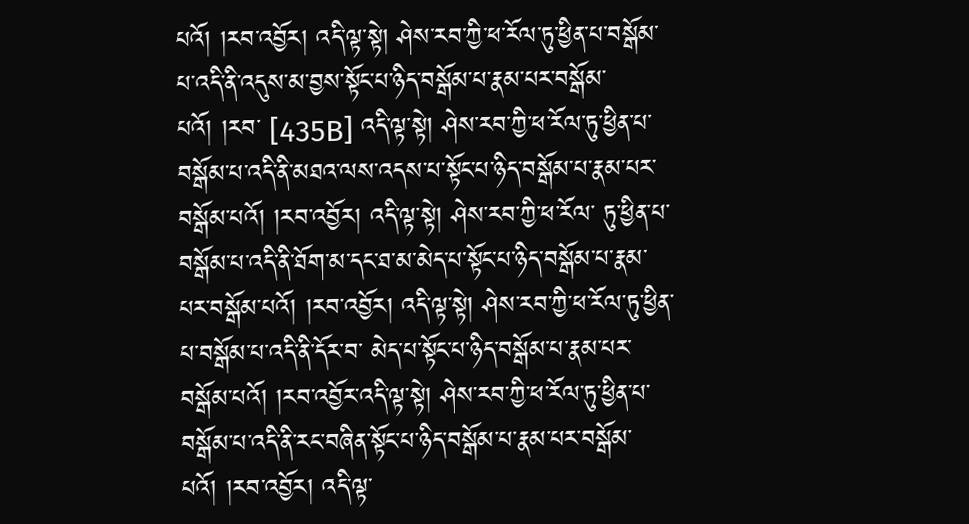པའོ། །རབ་འབྱོར། འདི་ལྟ་སྟེ། ཤེས་རབ་ཀྱི་ཕ་རོལ་ཏུ་ཕྱིན་པ་བསྒོམ་པ་འདི་ནི་འདུས་མ་བྱས་སྟོང་པ་ཉིད་བསྒོམ་པ་རྣམ་པར་བསྒོམ་པའོ། །རབ་ [435B] འདི་ལྟ་སྟེ། ཤེས་རབ་ཀྱི་ཕ་རོལ་ཏུ་ཕྱིན་པ་བསྒོམ་པ་འདི་ནི་མཐའ་ལས་འདས་པ་སྟོང་པ་ཉིད་བསྒོམ་པ་རྣམ་པར་བསྒོམ་པའོ། །རབ་འབྱོར། འདི་ལྟ་སྟེ། ཤེས་རབ་ཀྱི་ཕ་རོལ་ ཏུ་ཕྱིན་པ་བསྒོམ་པ་འདི་ནི་ཐོག་མ་དང་ཐ་མ་མེད་པ་སྟོང་པ་ཉིད་བསྒོམ་པ་རྣམ་པར་བསྒོམ་པའོ། །རབ་འབྱོར། འདི་ལྟ་སྟེ། ཤེས་རབ་ཀྱི་ཕ་རོལ་ཏུ་ཕྱིན་པ་བསྒོམ་པ་འདི་ནི་དོར་བ་ མེད་པ་སྟོང་པ་ཉིད་བསྒོམ་པ་རྣམ་པར་བསྒོམ་པའོ། །རབ་འབྱོར་འདི་ལྟ་སྟེ། ཤེས་རབ་ཀྱི་ཕ་རོལ་ཏུ་ཕྱིན་པ་བསྒོམ་པ་འདི་ནི་རང་བཞིན་སྟོང་པ་ཉིད་བསྒོམ་པ་རྣམ་པར་བསྒོམ་ པའོ། །རབ་འབྱོར། འདི་ལྟ་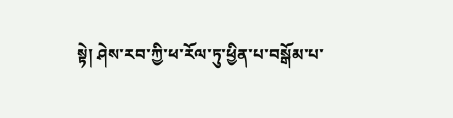སྟེ། ཤེས་རབ་ཀྱི་ཕ་རོལ་ཏུ་ཕྱིན་པ་བསྒོམ་པ་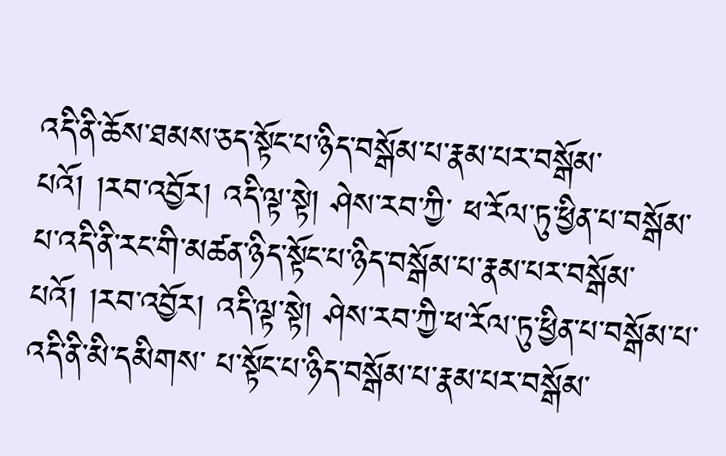འདི་ནི་ཆོས་ཐམས་ཅད་སྟོང་པ་ཉིད་བསྒོམ་པ་རྣམ་པར་བསྒོམ་པའོ། །རབ་འབྱོར། འདི་ལྟ་སྟེ། ཤེས་རབ་ཀྱི་ ཕ་རོལ་ཏུ་ཕྱིན་པ་བསྒོམ་པ་འདི་ནི་རང་གི་མཚན་ཉིད་སྟོང་པ་ཉིད་བསྒོམ་པ་རྣམ་པར་བསྒོམ་པའོ། །རབ་འབྱོར། འདི་ལྟ་སྟེ། ཤེས་རབ་ཀྱི་ཕ་རོལ་ཏུ་ཕྱིན་པ་བསྒོམ་པ་འདི་ནི་མི་དམིགས་ པ་སྟོང་པ་ཉིད་བསྒོམ་པ་རྣམ་པར་བསྒོམ་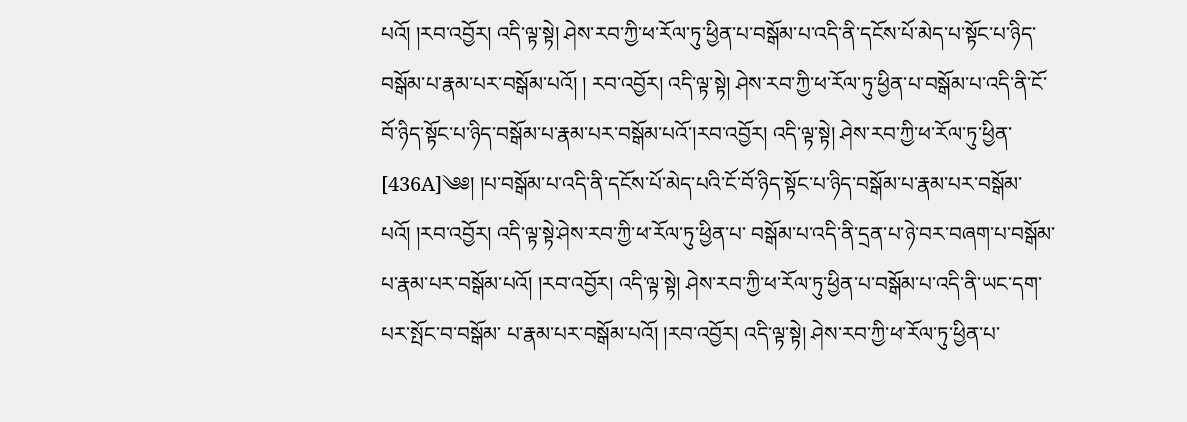པའོ། །རབ་འབྱོར། འདི་ལྟ་སྟེ། ཤེས་རབ་ཀྱི་ཕ་རོལ་ཏུ་ཕྱིན་པ་བསྒོམ་པ་འདི་ནི་དངོས་པོ་མེད་པ་སྟོང་པ་ཉིད་བསྒོམ་པ་རྣམ་པར་བསྒོམ་པའོ། ། རབ་འབྱོར། འདི་ལྟ་སྟེ། ཤེས་རབ་ཀྱི་ཕ་རོལ་ཏུ་ཕྱིན་པ་བསྒོམ་པ་འདི་ནི་ངོ་བོ་ཉིད་སྟོང་པ་ཉིད་བསྒོམ་པ་རྣམ་པར་བསྒོམ་པའོ་།རབ་འབྱོར། འདི་ལྟ་སྟེ། ཤེས་རབ་ཀྱི་ཕ་རོལ་ཏུ་ཕྱིན་ [436A]༄༅། །པ་བསྒོམ་པ་འདི་ནི་དངོས་པོ་མེད་པའི་ངོ་བོ་ཉིད་སྟོང་པ་ཉིད་བསྒོམ་པ་རྣམ་པར་བསྒོམ་པའོ། །རབ་འབྱོར། འདི་ལྟ་སྟེ་ཤེས་རབ་ཀྱི་ཕ་རོལ་ཏུ་ཕྱིན་པ་ བསྒོམ་པ་འདི་ནི་དྲན་པ་ཉེ་བར་བཞག་པ་བསྒོམ་པ་རྣམ་པར་བསྒོམ་པའོ། །རབ་འབྱོར། འདི་ལྟ་སྟེ། ཤེས་རབ་ཀྱི་ཕ་རོལ་ཏུ་ཕྱིན་པ་བསྒོམ་པ་འདི་ནི་ཡང་དག་པར་སྤོང་བ་བསྒོམ་ པ་རྣམ་པར་བསྒོམ་པའོ། །རབ་འབྱོར། འདི་ལྟ་སྟེ། ཤེས་རབ་ཀྱི་ཕ་རོལ་ཏུ་ཕྱིན་པ་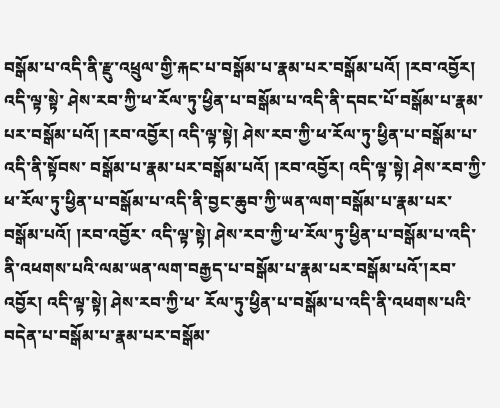བསྒོམ་པ་འདི་ནི་རྫུ་འཕྲུལ་གྱི་རྐང་པ་བསྒོམ་པ་རྣམ་པར་བསྒོམ་པའོ། །རབ་འབྱོར། འདི་ལྟ་སྟེ་ ཤེས་རབ་ཀྱི་ཕ་རོལ་ཏུ་ཕྱིན་པ་བསྒོམ་པ་འདི་ནི་དབང་པོ་བསྒོམ་པ་རྣམ་པར་བསྒོམ་པའོ། །རབ་འབྱོར། འདི་ལྟ་སྟེ། ཤེས་རབ་ཀྱི་ཕ་རོལ་ཏུ་ཕྱིན་པ་བསྒོམ་པ་འདི་ནི་སྟོབས་ བསྒོམ་པ་རྣམ་པར་བསྒོམ་པའོ། །རབ་འབྱོར། འདི་ལྟ་སྟེ། ཤེས་རབ་ཀྱི་ཕ་རོལ་ཏུ་ཕྱིན་པ་བསྒོམ་པ་འདི་ནི་བྱང་ཆུབ་ཀྱི་ཡན་ལག་བསྒོམ་པ་རྣམ་པར་བསྒོམ་པའོ། །རབ་འབྱོར་ འདི་ལྟ་སྟེ། ཤེས་རབ་ཀྱི་ཕ་རོལ་ཏུ་ཕྱིན་པ་བསྒོམ་པ་འདི་ནི་འཕགས་པའི་ལམ་ཡན་ལག་བརྒྱད་པ་བསྒོམ་པ་རྣམ་པར་བསྒོམ་པའོ་།རབ་འབྱོར། འདི་ལྟ་སྟེ། ཤེས་རབ་ཀྱི་ཕ་ རོལ་ཏུ་ཕྱིན་པ་བསྒོམ་པ་འདི་ནི་འཕགས་པའི་བདེན་པ་བསྒོམ་པ་རྣམ་པར་བསྒོམ་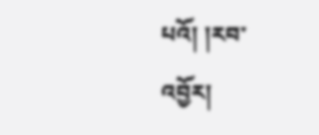པའོ། །རབ་འབྱོར།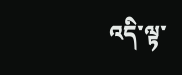འདི་ལྟ་